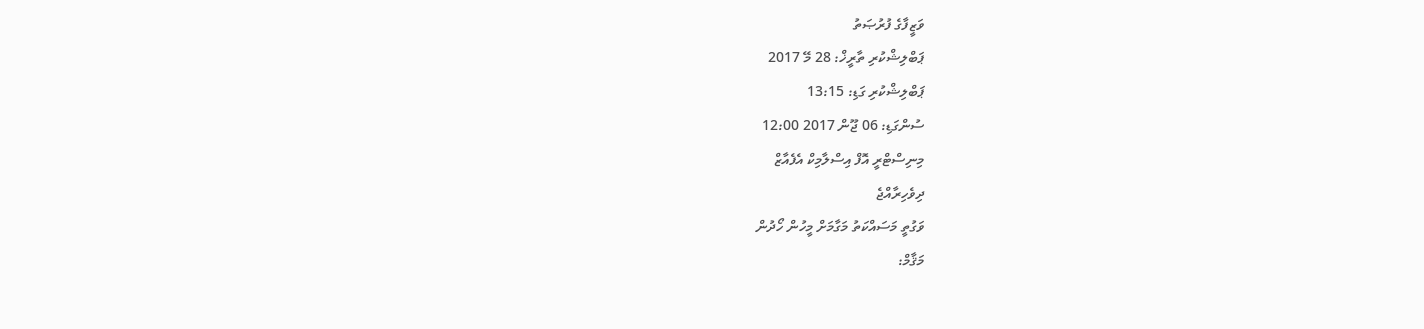ވަޒީފާގެ ފުރުޞަތު
ޕަބްލިޝްކުރި ތާރީޚް: 28 މޭ 2017
ޕަބްލިޝްކުރި ގަޑި: 13:15
ސުންގަޑި: 06 ޖޫން 2017 12:00
މިނިސްޓްރީ އޮފް އިސްލާމިކް އެފެއާޒް
ދިވެހިރާއްޖެ
ވަގުތީ މަސައްކަތު މަގާމަށް މީހުން ހޯދުން
މަޤާމް: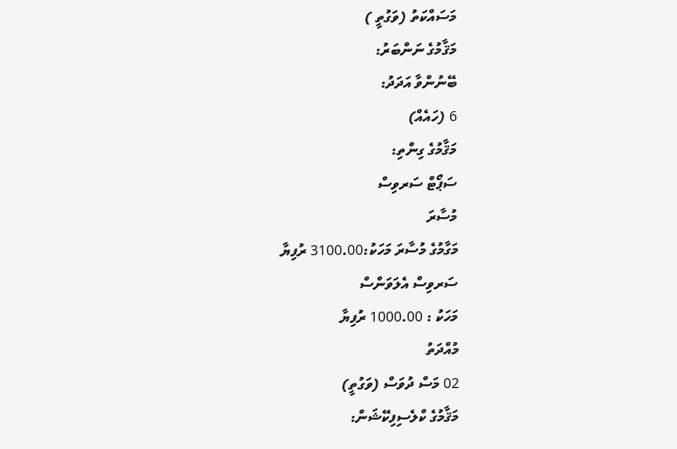މަސައްކަތު (ވަގުތީ )
މަޤާމުގެ ނަންބަރު:
ބޭނުންވާ އަދަދު:
6 (ހައެއް)
މަޤާމުގެ ގިންތި:
ސަޕޯޓް ސަރވިސް
މުސާރަ
މަގާމުގެ މުސާރަ މަހަކު:3100.00 ރުފިޔާ
ސަރވިސް އެލަވަންސް
މަހަކު : 1000.00 ރުފިޔާ
މުއްދަތު
02 މަސް ދުވަސް (ވަގުތީ)
މަޤާމުގެ ކްލެސިފިކޭޝަން: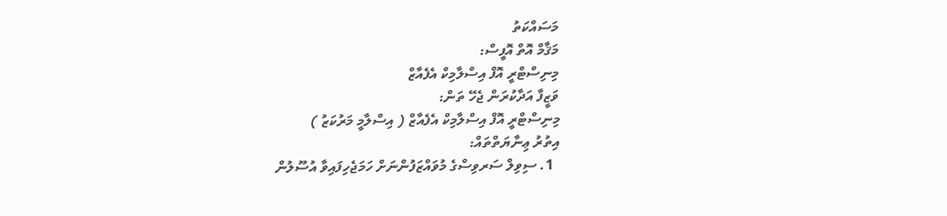މަސައްކަތު
މަޤާމް އޮތް އޮފީސް:
މިނިސްޓްރީ އޮފް އިސްލާމިކް އެފެއާޒް
ވަޒީފާ އަދާކުރަން ޖެހޭ ތަން:
މިނިސްޓްރީ އޮފް އިސްލާމިކް އެފެއާޒް ( އިސްލާމީ މަރުކަޒު )
އިތުރު ޢިނާޔަތްތައް:
  1. ސިވިލް ސަރވިސްގެ މުވައްޒަފުންނަށް ހަމަޖެހިފައިވާ އުސޫލުން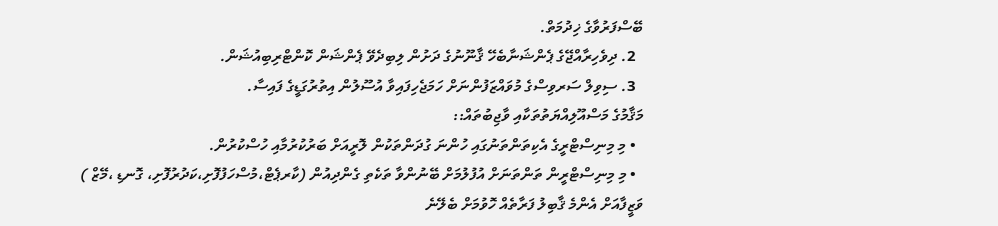ބޭސްފަރުވާގެ ޚިދުމަތް.
  2. ދިވެހިރާއްޖޭގެ ޕެންޝަނާބެހޭ ޤާނޫނުގެ ދަށުން ލިބިދެވޭ ޕެންޝަން ކޮންޓްރިބިއުޝަން.
  3. ސިވިލް ސަރވިސްގެ މުވައްޒަފުންނަށް ހަމަޖެހިފައިވާ އުސޫލުން އިތުރުގަޑީގެ ފައިސާ.
މަޤާމުގެ މަސްއޫލިއްޔަތުތަކާއި ވާޖިބުތައް::
  • މި މިނިސްޓްރީގެ އެކިތަންތަނުގައި ހުންނަ ގުދަންތަކުން ލޮރީއަށް ބަރުކުރުމާއި ހުސްކުރުން.
  • މި މިނިސްޓްރީން ތަންތަނަށް އުފުލުމަށް ބޭނުންވާ ތަކެތި ގެންދިއުން (ކާރޕެޓް،މުސްހަފުފޮށި،ކަދުރުފޮށި، ގޮނޑި ،މޭޒް )
ވަޒީފާއަށް އެންމެ ޤާބިލު ފަރާތެއް ހޮވުމަށް ބެލޭނެ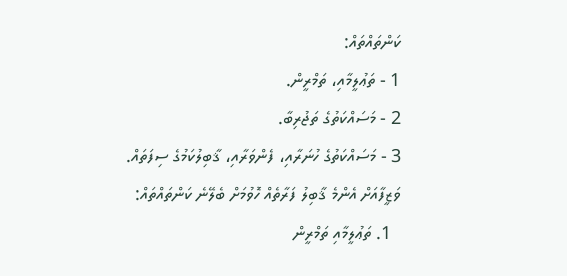ކަންތައްތައް:
1 - ތަޢުލީމާއި، ތަމްރީން.
2 - މަސައްކަތުގެ ތަޖުރިބާ.
3 - މަސައްކަތުގެ ހުނަރާއި، ފެންވަރާއި، ޤާބިލުކަމުގެ ސިފަތައް.
ވަޒީފާއަށް އެންމެ ޤާބިލު ފަރާތެއް ހޮވުމަށް ބެލޭނެ ކަންތައްތައް:
  1. ތަޢުލީމާއި ތަމްރީން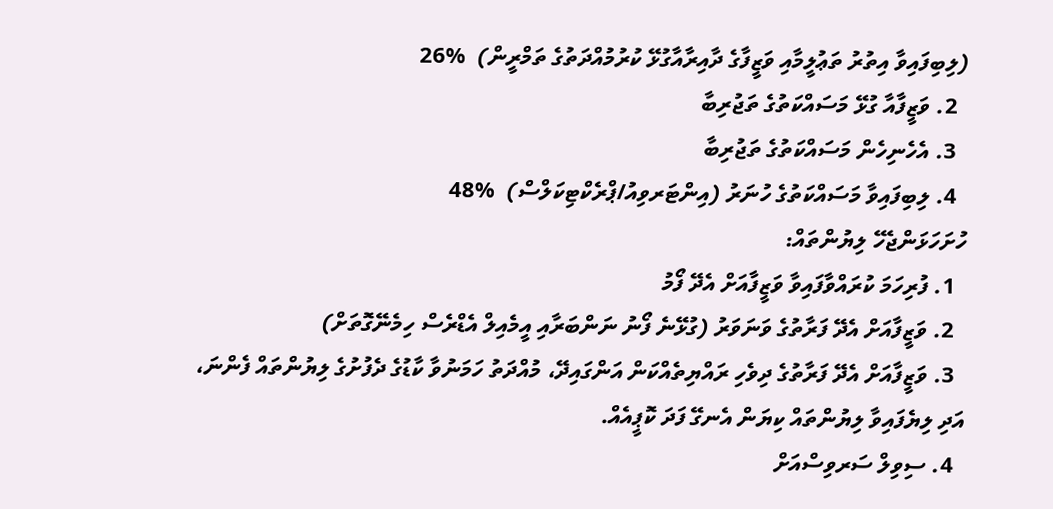(ލިބިފައިވާ އިތުރު ތަޢުލީމާއި ވަޒީފާގެ ދާއިރާއާގުޅޭ ކުރުމުއްދަތުގެ ތަމްރީން)  %26
  2. ވަޒީފާއާ ގުޅޭ މަސައްކަތުގެ ތަޖުރިބާ
  3. އެހެނިހެން މަސައްކަތުގެ ތަޖުރިބާ
  4. ލިބިފައިވާ މަސައްކަތުގެ ހުނަރު (އިންޓަރވިއު/ޕްރެކްޓިކަލްސް)  %48
ހުށަހަޅަންޖެހޭ ލިޔުންތައް:
  1. ފުރިހަމަ ކުރައްވާފައިވާ ވަޒީފާއަށް އެދޭ ފޯމު
  2. ވަޒީފާއަށް އެދޭ ފަރާތުގެ ވަނަވަރު (ގުޅޭނެ ފޯނު ނަންބަރާއި އީމެއިލް އެޑްރެސް ހިމެނޭގޮތަށް)
  3. ވަޒީފާއަށް އެދޭ ފަރާތުގެ ދިވެހި ރައްޔިތެއްކަން އަންގައިދޭ، މުއްދަތު ހަމަނުވާ ކާޑުގެ ދެފުށުގެ ލިޔުންތައް ފެންނަ، އަދި ލިޔެފައިވާ ލިޔުންތައް ކިޔަން އެނގޭ ފަދަ ކޮޕީއެއް.
  4. ސިވިލް ސަރވިސްއަށް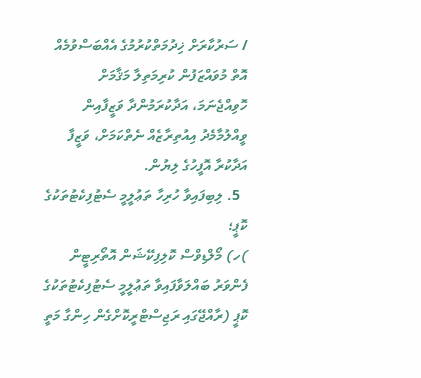/ ސަރުކާރަށް ޚިދުމަތްކުރުމުގެ އެއްބަސްވުމެއް އޮތް މުވައްޒަފުން ކުރިމަތިލާ މަޤާމަށް ހޮވިއްޖެނަމަ، އަދާކުރަމުންދާ ވަޒީފާއިން ވީއްލުމާމެދު އިއުތިރާޒެއް ނެތްކަމަށް، ވަޒީފާ އަދާކުރާ އޮފީހުގެ ލިޔުން.
  5. ލިބިފައިވާ ހުރިހާ ތަޢުލީމީ ސެޓުފިކެޓުތަކުގެ ކޮޕީ؛
)ހ) މޯލްޑިވްސް ކޮލިފިކޭޝަން އޮތޯރިޓީން ފެންވަރު ބައްލަވާފައިވާ ތަޢުލީމީ ސެޓުފިކެޓުތަކުގެ ކޮޕީ (ރާއްޖޭގައި ރަޖިސްޓްރީކޮށްގެން ހިންގާ މަތީ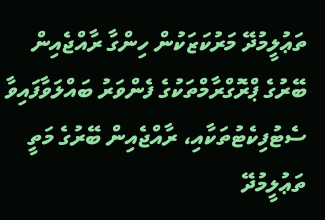ތަޢުލީމުދޭ މަރުކަޒަކުން ހިންގާ ރާއްޖެއިން ބޭރުގެ ޕްރޮގްރާމްތަކުގެ ފެންވަރު ބައްލަވާފައިވާ ސެޓުފިކެޓުތަކާއި، ރާއްޖެއިން ބޭރުގެ މަތީ ތަޢުލީމުދޭ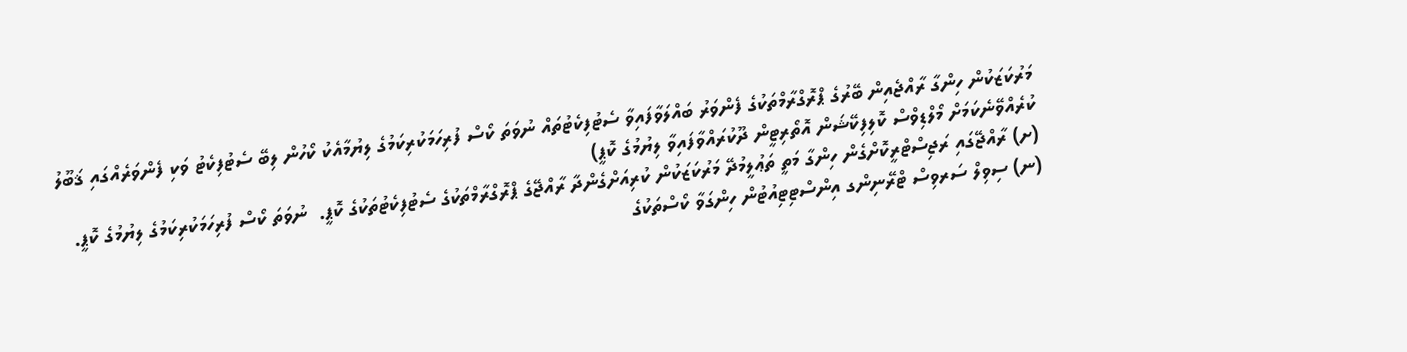މަރުކަޒަކުން ހިންގާ ރާއްޖެއިން ބޭރުގެ ޕްރޮގްރާމްތަކުގެ ފެންވަރު ބައްލަވާފައިވާ ސެޓުފިކެޓުތައް ނުވަތަ ކޯސް ފުރިހަމަކުރިކަމުގެ ލިޔުމާއެކު ކޯހުން ލިބޭ ސެޓުފިކެޓު ވަކި ފެންވަރެއްގައި ޤަބޫލު ކުރެއްވޭނެކަމަށް މޯލްޑިވްސް ކޮލިފިކޭޝަން އޮތޯރިޓީން ދޫކުރައްވާފައިވާ ލިޔުމުގެ ކޮޕީ)
(ށ) ރާއްޖޭގައި ރަޖިސްޓްރީކޮށްގެން ހިންގާ މަތީ ތަޢުލީމުދޭ މަރުކަޒަކުން ކުރިއަށްގެންދާ ރާއްޖޭގެ ޕްރޮގްރާމްތަކުގެ ސެޓުފިކެޓުތަކުގެ ކޮޕީ.  ނުވަތަ ކޯސް ފުރިހަމަކުރިކަމުގެ ލިޔުމުގެ ކޮޕީ.
(ނ) ސިވިލް ސަރވިސް ޓްރޭނިންގ އިންސްޓިޓިއުޓުން ހިންގަވާ ކޯސްތަކުގެ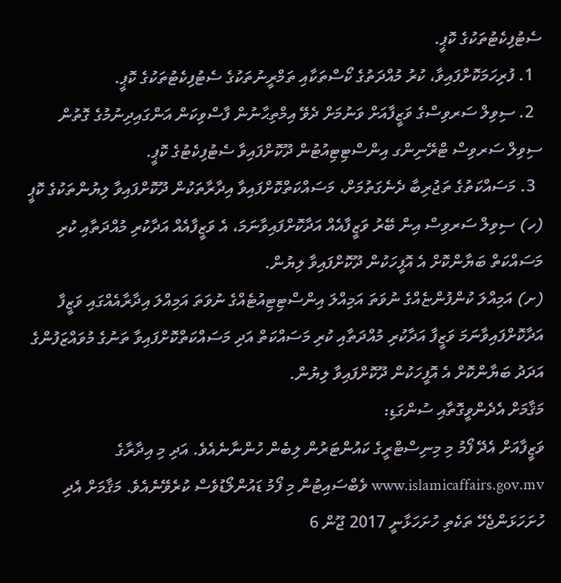ސެޓުފިކެޓުތަކުގެ ކޮޕީ.
  1. ފުރިހަމަކޮށްފައިވާ، ކުރު މުއްދަތުގެ ކޯސްތަކާއި ތަމްރީނުތަކުގެ ސެޓުފިކެޓުތަކުގެ ކޮޕީ.
  2. ސިވިލް ސަރވިސްގެ ވަޒީފާއަށް ވަނުމަށް ދެވޭ އިމްތިޙާނުން ފާސްވިކަން އަންގައިދިނުމުގެ ގޮތުން ސިވިލް ސަރވިސް ޓްރޭނިންގ އިންސްޓިޓިއުޓުން ދޫކޮށްފައިވާ ސެޓުފިކެޓުގެ ކޮޕީ.
  3. މަސައްކަތުގެ ތަޖުރިބާ ދެނެގަތުމަށް، މަސައްކަތްކޮށްފައިވާ އިދާރާތަކުން ދޫކޮށްފައިވާ ލިޔުންތަކުގެ ކޮޕީ
(ހ) ސިވިލް ސަރވިސް އިން ބޭރު ވަޒީފާއެއް އަދާކޮށްފައިވާނަމަ، އެ ވަޒީފާއެއް އަދާކުރި މުއްދަތާއި ކުރި މަސައްކަތް ބަޔާންކޮށް އެ އޮފީހަކުން ދޫކޮށްފައިވާ ލިޔުން.
(ށ) އަމިއްލަ ކުންފުންޏެއްގެ ނުވަތަ އަމިއްލަ އިންސްޓިޓިއުޓެއްގެ ނުވަތަ އަމިއްލަ އިދާރާއެއްގައި ވަޒީފާ އަދާކޮށްފައިވާނަމަ ވަޒީފާ އަދާކުރި މުއްދަތާއި ކުރި މަސައްކަތް އަދި މަސައްކަތްކޮށްފައިވާ ތަނުގެ މުވައްޒަފުންގެ އަދަދު ބަޔާންކޮށް އެ އޮފީހަކުން ދޫކޮށްފައިވާ ލިޔުން.
މަޤާމަށް އެދެންވީގޮތާއި ސުންގަޑި:
ވަޒީފާއަށް އެދޭ ފޯމު މި މިނިސްޓްރީގެ ކައުންޓަރުން ލިބެން ހުންނާނެއެވެ. އަދި މި އިދާރާގެ www.islamicaffairs.gov.mv ވެބްސައިޓުން މި ފޯމު ޑައުންލޯޑުވެސް ކުރެވޭނެއެވެ. މަޤާމަށް އެދި ހުށަހަޅަންޖެހޭ ތަކެތި ހުށަހަޅާނީ 2017 ޖޫން 6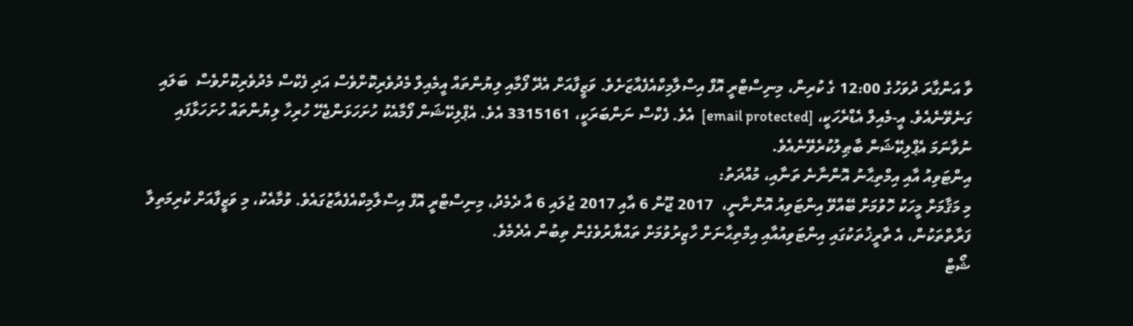ވާ އަންގާރަ ދުވަހުގެ 12:00 ގެ ކުރިން، މިނިސްޓްރީ އޮފް އިސްލާމިކްއެފެއާޒަށެވެ. ވަޒީފާއަށް އެދޭ ފޯމާއި ލިޔުންތައް އީމެއިލް މެދުވެރިކޮށްވެސް އަދި ފެކްސް މެދުވެރިކޮށްވެސް  ބަލައި ގަނެވޭނެއެވެ. އީ-މެއިލް އެޑްރެހަކީ، [email protected]  އެވެ. ފެކްސް ނަންބަރަކީ، 3315161 އެވެ. އެޕްލިކޭޝަން ފޯމާއެކު ހުށަހަޅަންޖެހޭ ހުރިހާ ލިޔުންތައް ހުށަހަޅާފައި ނުވާނަމަ އެޕްލިކޭޝަން ބާޠިލުކުރެވޭނެއެވެ.
އިންޓަވިއު އާއި އިމްތިޙާނު އޮންނާނެ ތަނާއި، މުއްދަތު:
މި މަޤާމަށް މީހަކު ހޮވުމަށް ބޭއްވޭ އިންޓަވިއު އޮންނާނީ،  2017 ޖޫން 6 އާއި 2017 ޖުލައި 6 އާ ދެމެދު، މިނިސްޓްރީ އޮފް އިސްލާމިކްއެފެއާޒުގައެވެ. ވުމާއެކު، މި ވަޒީފާއަށް ކުރިމަތިލާ ފަރާތްތަކުން، އެ ތާރީޚުތަކުގައި އިންޓަވިއުއާއި އިމްތިޙާނަށް ހާޒިރުވުމަށް ތައްޔާރުވެގެން ތިބުން އެދެމެވެ.
ޝޯޓް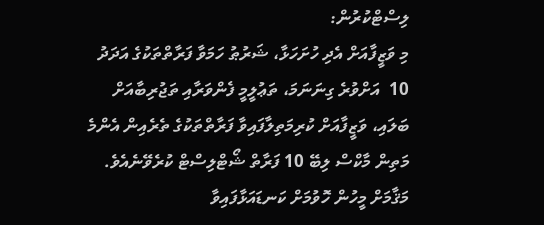ލިސްޓްކުރުން:
މި ވަޒީފާއަށް އެދި ހުށަހަޅާ، ޝަރުޠު ހަމަވާ ފަރާތްތަކުގެ އަދަދު 10  އަށްވުރެ ގިނަނަމަ، ތަޢުލީމީ ފެންވަރާއި ތަޖުރިބާއަށް ބަލައި، ވަޒީފާއަށް ކުރިމަތިލާފައިވާ ފަރާތްތަކުގެ ތެރެއިން އެންމެ މަތިން މާކްސް ލިބޭ 10 ފަރާތް ޝޯޓްލިސްޓް ކުރެވޭނެއެވެ.
މަޤާމަށް މީހުން ހޮވުމަށް ކަނޑައަޅާފައިވާ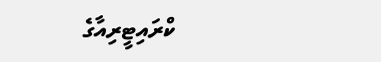ކްރައިޓީރިއާގެ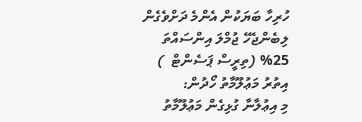ހުރިހާ ބަޔަކުން އެންމެ ދަށްވެގެން ލިބެންޖެހޭ ޖުމްލަ އިންސައްތަ
%25 (ތިރީސް ޕަސެންޓް  )
އިތުރު މަޢުލޫމާތު ހޯދުން:
މި އިޢުލާނާ ގުޅިގެން މަޢުލޫމާތު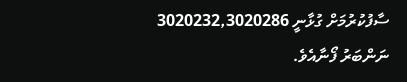ސާފުކުރުމަށް ގުޅާނީ 3020232,3020286 ނަންބަރު ފޯނާއެވެ.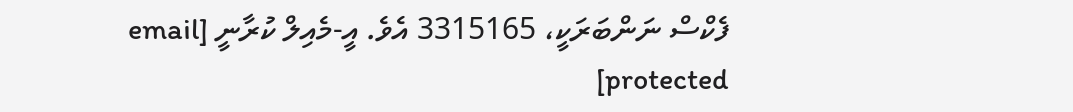ފެކްސް ނަންބަރަކީ، 3315165 އެވެ. އީ-މެއިލް ކުރާނީ [email protected]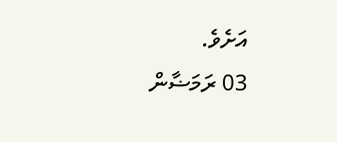އަށެވެ.
03 ރަމަޟާން